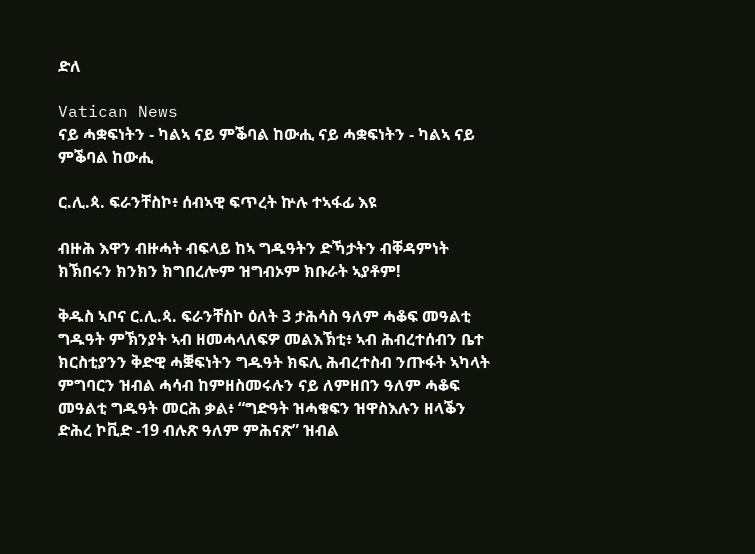ድለ

Vatican News
ናይ ሓቋፍነትን - ካልኣ ናይ ምቕባል ከውሒ ናይ ሓቋፍነትን - ካልኣ ናይ ምቕባል ከውሒ

ር.ሊ.ጳ. ፍራንቸስኮ፥ ሰብኣዊ ፍጥረት ኵሉ ተኣፋፊ እዩ

ብዙሕ እዋን ብዙሓት ብፍላይ ከኣ ግዱዓትን ድኻታትን ብቐዳምነት ክኽበሩን ክንክን ክግበረሎም ዝግብኦም ክቡራት ኣያቶም!

ቅዱስ ኣቦና ር.ሊ.ጳ. ፍራንቸስኮ ዕለት 3 ታሕሳስ ዓለም ሓቆፍ መዓልቲ ግዱዓት ምኽንያት ኣብ ዘመሓላለፍዎ መልእኽቲ፥ ኣብ ሕብረተሰብን ቤተ ክርስቲያንን ቅድዊ ሓቛፍነትን ግዱዓት ክፍሊ ሕብረተስብ ንጡፋት ኣካላት ምግባርን ዝብል ሓሳብ ከምዘስመሩሉን ናይ ለምዘበን ዓለም ሓቆፍ መዓልቲ ግዱዓት መርሕ ቃል፥ “ግድዓት ዝሓቁፍን ዝዋስእሉን ዘላቕን ድሕረ ኮቪድ -19 ብሉጽ ዓለም ምሕናጽ” ዝብል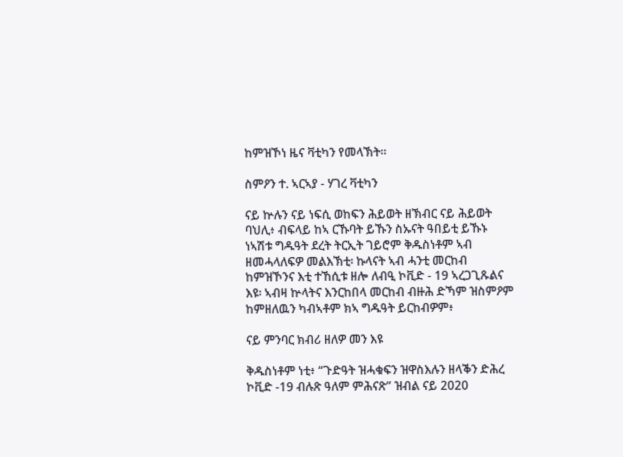ከምዝኾነ ዜና ቫቲካን የመላኽት።

ስምዖን ተ. ኣርኣያ - ሃገረ ቫቲካን

ናይ ኵሉን ናይ ነፍሲ ወከፍን ሕይወት ዘኽብር ናይ ሕይወት ባህሊ፥ ብፍላይ ከኣ ርኹባት ይኹን ስኡናት ዓበይቲ ይኹኑ ነኣሽቱ ግዱዓት ደረት ትርኢት ገይሮም ቅዱስነቶም ኣብ ዘመሓላለፍዎ መልእኽቲ፡ ኩላናት ኣብ ሓንቲ መርከብ ከምዝኾንና እቲ ተኸሲቱ ዘሎ ለብዒ ኮቪድ - 19 ኣረጋጊጹልና እዩ፡ ኣብዛ ኵላትና እንርከበላ መርከብ ብዙሕ ድኻም ዝስምዖም ከምዘለዉን ካብኣቶም ክኣ ግዱዓት ይርከብዎም፥

ናይ ምንባር ክብሪ ዘለዎ መን እዩ

ቅዱስነቶም ነቲ፥ “ጉድዓት ዝሓቁፍን ዝዋስእሉን ዘላቕን ድሕረ ኮቪድ -19 ብሉጽ ዓለም ምሕናጽ” ዝብል ናይ 2020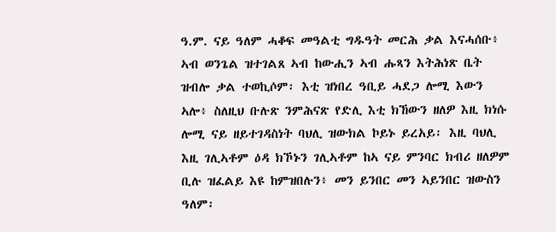ዓ.ም. ናይ ዓለም ሓቆፍ መዓልቲ ግዱዓት መርሕ ቃል እናሓሰቡ፥ ኣብ ወንጌል ዝተገልጸ ኣብ ከውሒን ኣብ ሑጻን እትሕነጽ ቤት ዝብሎ ቃል ተወኪሶም፡ እቲ ዝነበረ ዓቢይ ሓደጋ ሎሚ እውን ኣሎ፥ ስለዚህ ቡሉጽ ንምሕናጽ የድሊ እቲ ክኸውን ዘለዎ እዚ ክነሱ ሎሚ ናይ ዘይተገዳስነት ባህሊ ዝውክል ኮይኑ ይረአይ፡ እዚ ባህሊ እዚ ገሊኣቶም ዕዳ ክኾኑን ገሊኣቶም ከኣ ናይ ምንባር ክብሪ ዘለዎም ቢሉ ዝፈልይ እዩ ከምዝበሉን፥ መን ይንበር መን ኣይንበር ዝውስን ዓለም፡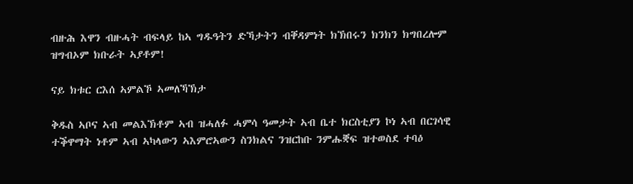ብዙሕ እዋን ብዙሓት ብፍላይ ከኣ ግዱዓትን ድኻታትን ብቐዳምነት ክኽበሩን ክንክን ክግበረሎም ዝግብኦም ክቡራት ኣያቶም!

ናይ ክቱር ርእሰ ኣምልኾ ኣመለኻኽታ

ቅዱስ ኣቦና ኣብ መልእኽቶም ኣብ ዝሓለፉ ሓምሳ ዓመታት ኣብ ቤተ ክርስቲያን ኮነ ኣብ በርገሳዊ ተቕዋማት ነቶም ኣብ ኣካላውን ኣእምሮኣውን ስንክልና ንዝርከቡ ንምሑቛፍ ዝተወስደ ተባዕ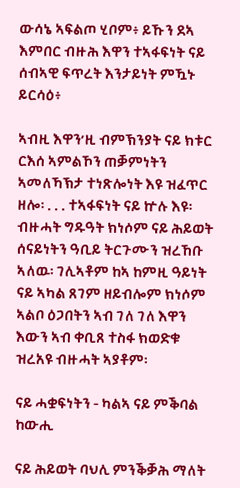ውሳኔ ኣፍልጦ ሂቦም፥ ይኹን ደኣ እምበር ብዙሕ እዋን ተኣፋፍነት ናይ ሰብኣዊ ፍጥረት እንታይነት ምዃኑ ይርሳዕ፥

ኣብዚ እዋን’ዚ ብምኽንያት ናይ ክቱር ርእሰ ኣምልኾን ጠቓምነትን ኣመለኻኽታ ተነጽሎነት እዩ ዝፈጥር ዘሎ፡ . . . ተኣፋፍነት ናይ ኵሉ እዩ፡ ብዙሓት ግዱዓት ክነሶም ናይ ሕይወት ሰናይነትን ዓቢይ ትርጉሙን ዝረኸቡ ኣለዉ፡ ገሊኣቶም ከኣ ከምዚ ዓይነት ናይ ኣካል ጸገም ዘይብሎም ክነሶም ኣልቦ ዕጋበትን ኣብ ገለ ገለ እዋን እውን ኣብ ቀቢጸ ተስፋ ክወድቁ ዝረአዩ ብዙሓት ኣያቶም፡

ናይ ሓቋፍነትን - ካልኣ ናይ ምቕባል ከውሒ

ናይ ሕይወት ባህሊ ምንቕቓሕ ማለት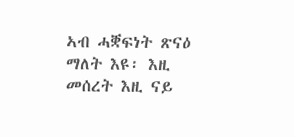ኣብ ሓቛፍነት ጽናዕ ማለት እዩ፡ እዚ መሰረት እዚ ናይ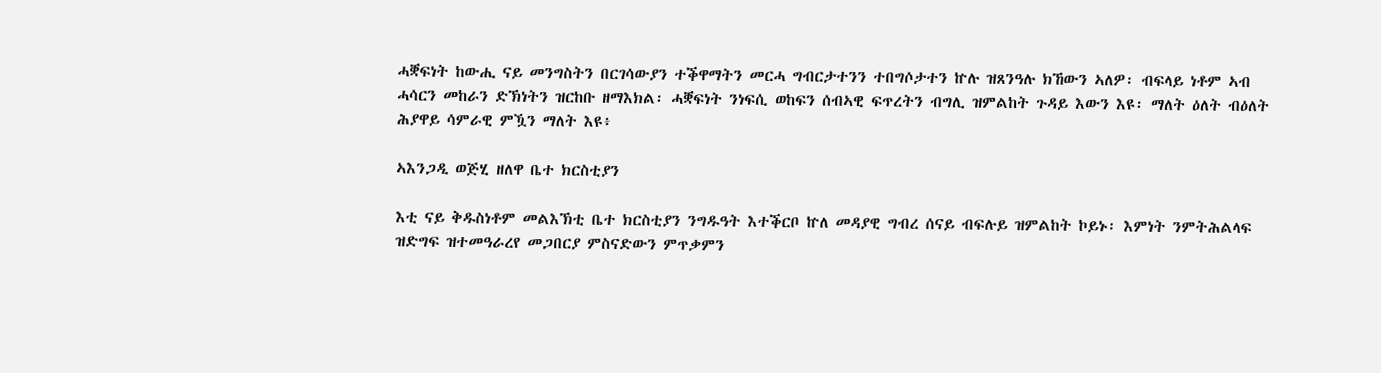ሓቛፍነት ከውሒ ናይ መንግስትን በርገሳውያን ተቕዋማትን መርሓ ግብርታተንን ተበግሶታተን ኵሉ ዝጸንዓሉ ክኸውን ኣለዎ፡ ብፍላይ ነቶም ኣብ ሓሳርን መከራን ድኽነትን ዝርከቡ ዘማእክል፡ ሓቛፍነት ንነፍሲ ወከፍን ሰብኣዊ ፍጥረትን ብግሊ ዝምልከት ጉዳይ እውን እዩ፡ ማለት ዕለት ብዕለት ሕያዋይ ሳምራዊ ምዃን ማለት እዩ፥

ኣእንጋዲ ወጅሂ ዘለዋ ቤተ ክርስቲያን

እቲ ናይ ቅዱስነቶም መልእኽቲ ቤተ ክርስቲያን ንግዱዓት እተቕርቦ ኵለ መዳያዊ ግብረ ሰናይ ብፍሉይ ዝምልከት ኮይኑ፡ እምነት ንምትሕልላፍ ዝድግፍ ዝተመዓራረየ መጋበርያ ምስናድውን ምጥቃምን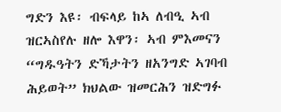ግድን እዩ፡ ብፍላይ ከኣ ለብዒ ኣብ ዝርኣስየሉ ዘሎ እዋን፡ ኣብ ምእመናን “ግዱዓትን ድኻታትን ዘአንግድ ኣገባብ ሕይወት” ክህልው ዝመርሕን ዝድግፉ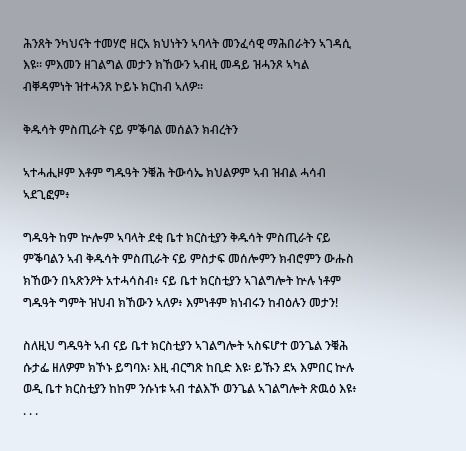ሕንጸት ንካህናት ተመሃሮ ዘርአ ክህነትን ኣባላት መንፈሳዊ ማሕበራትን ኣገዳሲ እዩ። ምእመን ዘገልግል መታን ክኸውን ኣብዚ መዳይ ዝሓንጾ ኣካል ብቐዳምነት ዝተሓንጸ ኮይኑ ክርከብ ኣለዎ።

ቅዱሳት ምስጢራት ናይ ምቕባል መሰልን ክብረትን

ኣተሓሒዞም እቶም ግዱዓት ንቑሕ ትውሳኤ ክህልዎም ኣብ ዝብል ሓሳብ ኣደጊፎም፥

ግዱዓት ከም ኵሎም ኣባላት ደቂ ቤተ ክርስቲያን ቅዱሳት ምስጢራት ናይ ምቕባልን ኣብ ቅዱሳት ምስጢራት ናይ ምስታፍ መሰሎምን ክብሮምን ውሑስ ክኸውን በኣጽንዖት አተሓሳስብ፥ ናይ ቤተ ክርስቲያን ኣገልግሎት ኵሉ ነቶም ግዱዓት ግምት ዝህብ ክኸውን ኣለዎ፥ እምነቶም ክነብሩን ከብዕሉን መታን!

ስለዚህ ግዱዓት ኣብ ናይ ቤተ ክርስቲያን ኣገልግሎት ኣስፍሆተ ወንጌል ንቑሕ ሱታፌ ዘለዎም ክኾኑ ይግባእ፡ እዚ ብርግጽ ከቢድ እዩ፡ ይኹን ደኣ እምበር ኵሉ ወዲ ቤተ ክርስቲያን ከከም ንሱነቱ ኣብ ተልእኾ ወንጌል ኣገልግሎት ጽዉዕ እዩ፥ . . .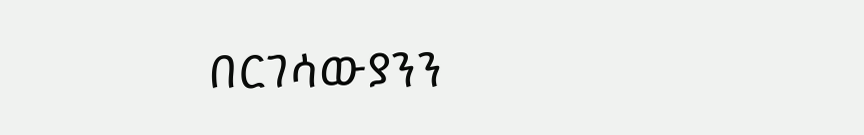በርገሳውያንን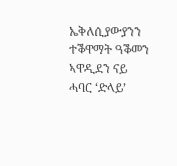ኤቅለሲያውያንን ተቕዋማት ዓቕመን ኣዋዲደን ናይ ሓባር ‘ድላይ’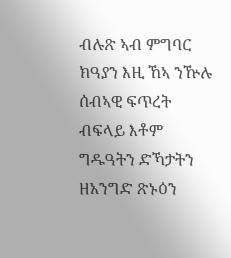ብሉጽ ኣብ ምግባር ክዓያን እዚ ኸኣ ንዅሉ ሰብኣዊ ፍጥረት ብፍላይ እቶም ግዱዓትን ድኻታትን ዘአንግድ ጽኑዕን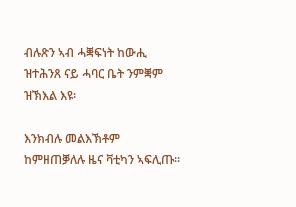ብሉጽን ኣብ ሓቛፍነት ከውሒ ዝተሕንጸ ናይ ሓባር ቤት ንምቛም ዝኽእል እዩ፡

እንክብሉ መልእኽቶም ከምዘጠቓለሉ ዜና ቫቲካን ኣፍሊጡ።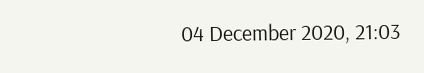04 December 2020, 21:03